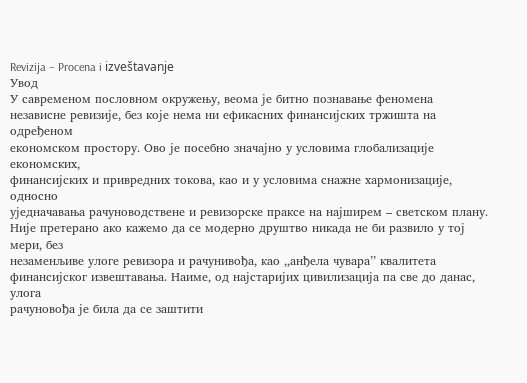Revizija – Procena i izveštavanje
Увод
У савременом пословном окружењу, веома је битно познавање феномена
независне ревизије, без које нема ни ефикасних финансијских тржишта на одређеном
економском простору. Ово је посебно значајно у условима глобализације економских,
финансијских и привредних токова, као и у условима снажне хармонизације, односно
уједначавања рачуноводствене и ревизорске праксе на најширем – светском плану.
Није претерано ако кажемо да се модерно друштво никада не би развило у тој мери, без
незаменљиве улоге ревизора и рачунивођа, као ,,анђела чувара’’ квалитета
финансијског извештавања. Наиме, од најстаријих цивилизација па све до данас, улога
рачуновођа је била да се заштити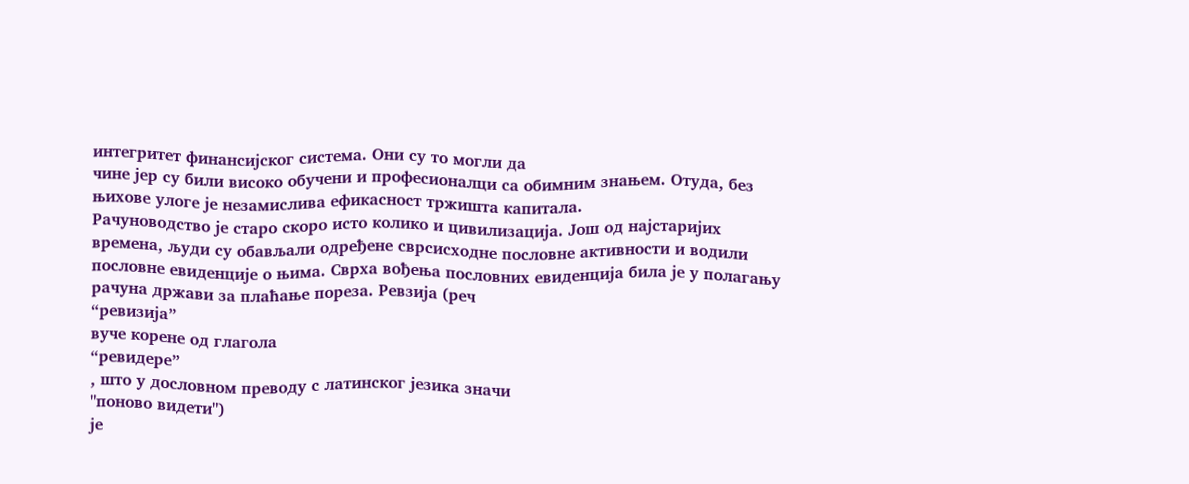интегритет финансијског система. Они су то могли да
чине јер су били високо обучени и професионалци са обимним знањем. Отуда, без
њихове улоге је незамислива ефикасност тржишта капитала.
Рачуноводство је старо скоро исто колико и цивилизација. Још од најстаријих
времена, људи су обављали одређене сврсисходне пословне активности и водили
пословне евиденције о њима. Сврха вођења пословних евиденција била је у полагању
рачуна држави за плаћање пореза. Ревзија (реч
“ревизија”
вуче корене од глагола
“ревидере”
, што у дословном преводу с латинског језика значи
"поново видети")
је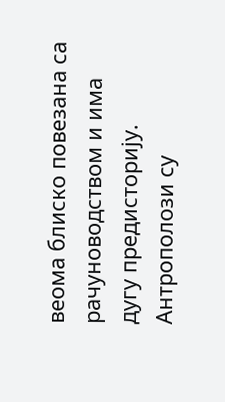веома блиско повезана са рачуноводством и има дугу предисторију. Антрополози су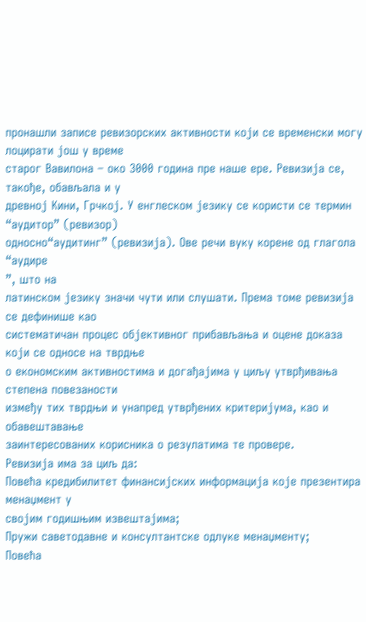пронашли записе ревизорских активности који се временски могу лоцирати још у време
старог Вавилона – око 3000 година пре наше ере. Ревизија се, такође, обављала и у
древној Кини, Грчкој. У енглеском језику се користи се термин “аудитор” (ревизор)
односно“аудитинг” (ревизија). Ове речи вуку корене од глагола
“аудире
”, што на
латинском језику значи чути или слушати. Према томе ревизија се дефинише као
систематичан процес објективног прибављања и оцене доказа који се односе на тврдње
о економским активностима и догађајима у циљу утврђивања степена повезаности
између тих тврдњи и унапред утврђених критеријума, као и обавештавање
заинтересованих корисника о резулатима те провере.
Ревизија има за циљ да:
Повећа кредибилитет финансијских информација које презентира менаџмент у
својим годишњим извештајима;
Пружи саветодавне и консултантске одлуке менаџменту;
Повећа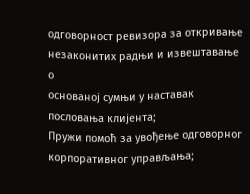одговорност ревизора за откривање незаконитих радњи и извештавање о
основаној сумњи у наставак пословања клијента;
Пружи помоћ за увођење одговорног корпоративног управљања;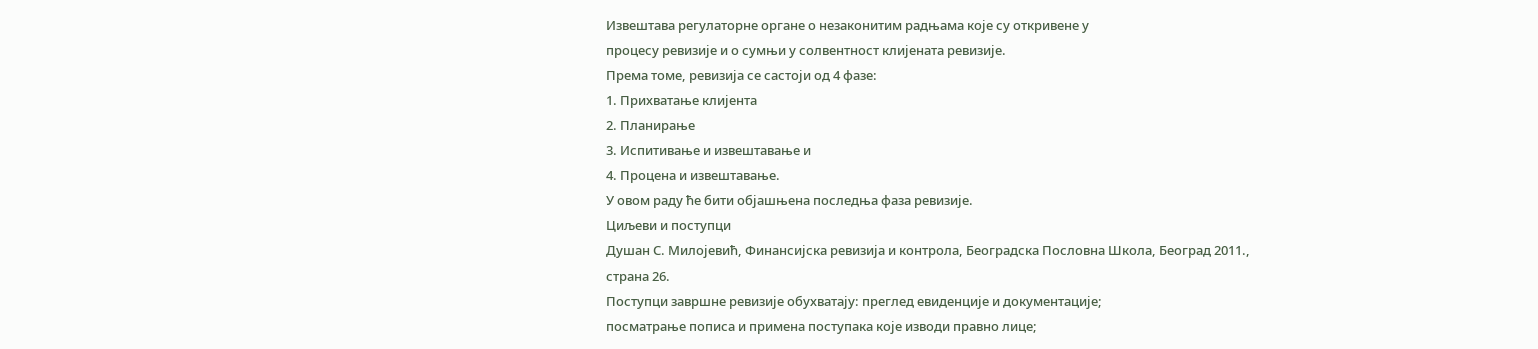Извештава регулаторне органе о незаконитим радњама које су откривене у
процесу ревизије и о сумњи у солвентност клијената ревизије.
Према томе, ревизија се састоји од 4 фазе:
1. Прихватање клијента
2. Планирање
3. Испитивање и извештавање и
4. Процена и извештавање.
У овом раду ће бити објашњена последња фаза ревизије.
Циљеви и поступци
Душан С. Милојевић, Финансијска ревизија и контрола, Београдска Пословна Школа, Београд 2011.,
страна 26.
Поступци завршне ревизије обухватају: преглед евиденције и документације;
посматрање пописа и примена поступака које изводи правно лице;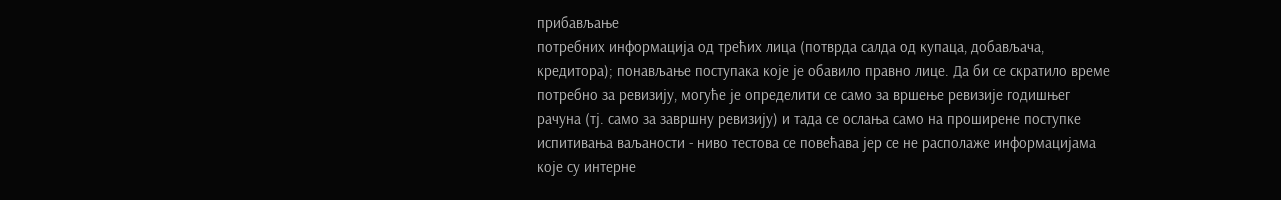прибављање
потребних информација од трећих лица (потврда салда од купаца, добављача,
кредитора); понављање поступака које је обавило правно лице. Да би се скратило време
потребно за ревизију, могуће је определити се само за вршење ревизије годишњег
рачуна (тј. само за завршну ревизију) и тада се ослања само на проширене поступке
испитивања ваљаности - ниво тестова се повећава јер се не располаже информацијама
које су интерне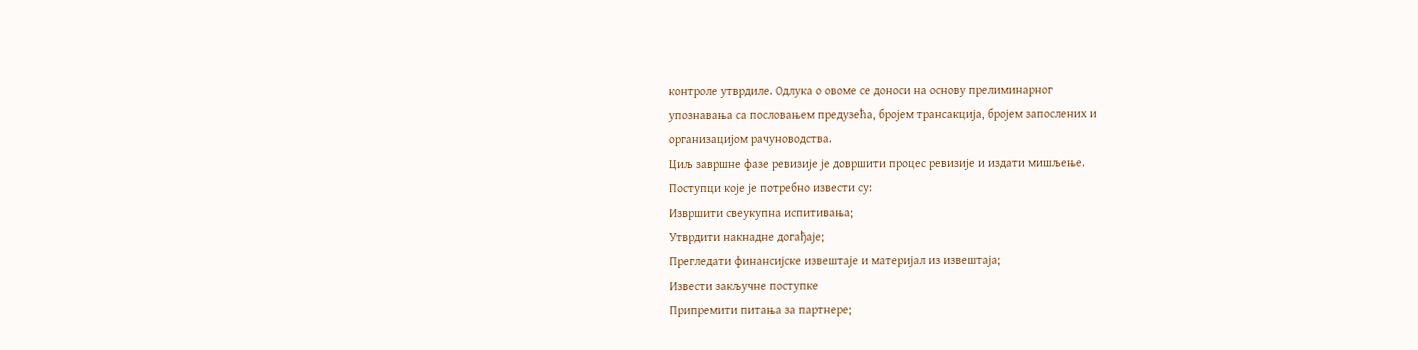контроле утврдиле. Одлука о овоме се доноси на основу прелиминарног
упознавања са пословањем предузећа, бројем трансакција, бројем запослених и
организацијом рачуноводства.
Циљ завршне фазе ревизије је довршити процес ревизије и издати мишљење.
Поступци које је потребно извести су:
Извршити свеукупна испитивања;
Утврдити накнадне догађаје;
Прегледати финансијске извештаје и материјал из извештаја;
Извести закључне поступке
Припремити питања за партнере;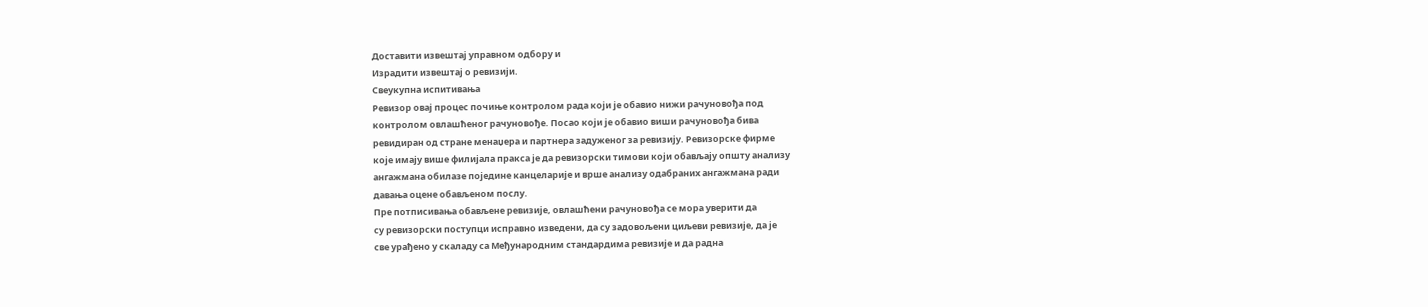Доставити извештај управном одбору и
Израдити извештај о ревизији.
Свеукупна испитивања
Ревизор овај процес почиње контролом рада који је обавио нижи рачуновођа под
контролом овлашћеног рачуновође. Посао који је обавио виши рачуновођа бива
ревидиран од стране менаџера и партнера задуженог за ревизију. Ревизорске фирме
које имају више филијала пракса је да ревизорски тимови који обављају општу анализу
ангажмана обилазе поједине канцеларије и врше анализу одабраних ангажмана ради
давања оцене обављеном послу.
Пре потписивања обављене ревизије, овлашћени рачуновођа се мора уверити да
су ревизорски поступци исправно изведени, да су задовољени циљеви ревизије, да је
све урађено у скаладу са Међународним стандардима ревизије и да радна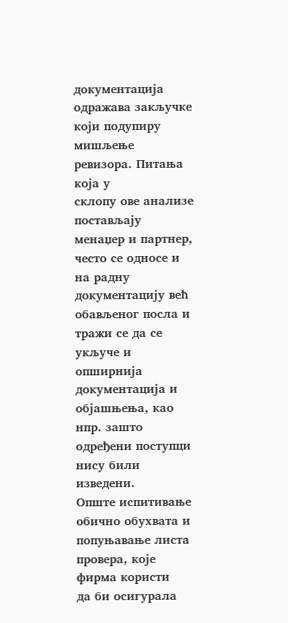документација одражава закључке који подупиру мишљење ревизора. Питања која у
склопу ове анализе постављају менаџер и партнер, често се односе и на радну
документацију већ обављеног посла и тражи се да се укључе и опширнија
документација и објашњења, као нпр. зашто одређени поступци нису били изведени.
Опште испитивање обично обухвата и попуњавање листа провера, које фирма користи
да би осигурала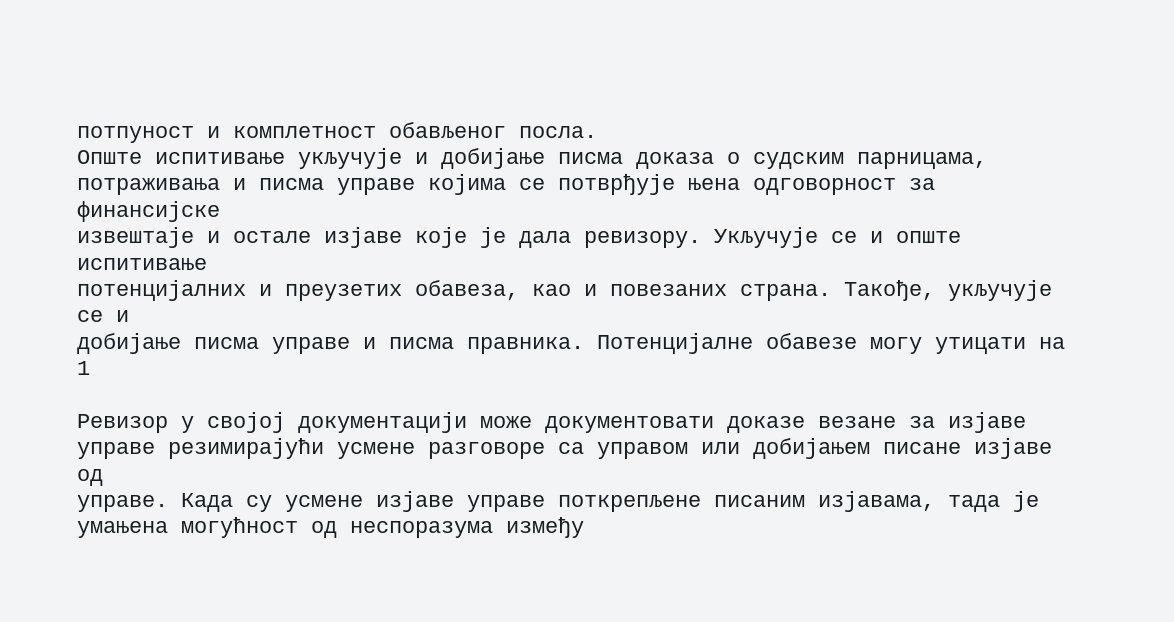потпуност и комплетност обављеног посла.
Опште испитивање укључује и добијање писма доказа о судским парницама,
потраживања и писма управе којима се потврђује њена одговорност за финансијске
извештаје и остале изјаве које је дала ревизору. Укључује се и опште испитивање
потенцијалних и преузетих обавеза, као и повезаних страна. Такође, укључује се и
добијање писма управе и писма правника. Потенцијалне обавезе могу утицати на
1

Ревизор у својој документацији може документовати доказе везане за изјаве
управе резимирајући усмене разговоре са управом или добијањем писане изјаве од
управе. Када су усмене изјаве управе поткрепљене писаним изјавама, тада је
умањена могућност од неспоразума између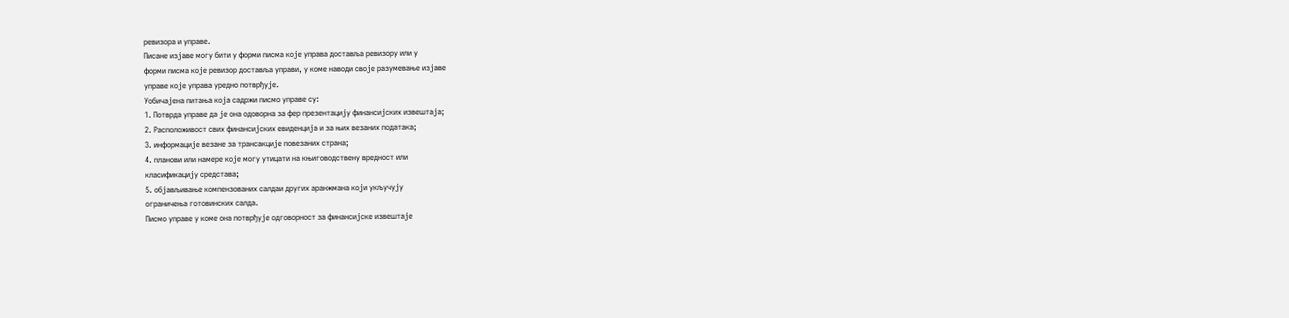ревизора и управе.
Писане изјаве могу бити у форми писма које управа доставља ревизору или у
форми писма које ревизор доставља управи, у коме наводи своје разумевање изјаве
управе које управа уредно потврђује.
Уобичајена питања која садржи писмо управе су:
1. Потврда управе да је она одоворна за фер презентацију финансијских извештаја;
2. Расположивост свих финансијских евиденција и за њих везаних података;
3. информације везане за трансакције повезаних страна;
4. планови или намере које могу утицати на књиговодствену вредност или
класификацију средстава;
5. објављивање компензованих салдаи других аранжмана који укључују
ограничења готовинских салда.
Писмо управе у коме она потврђује одговорност за финансијске извештаје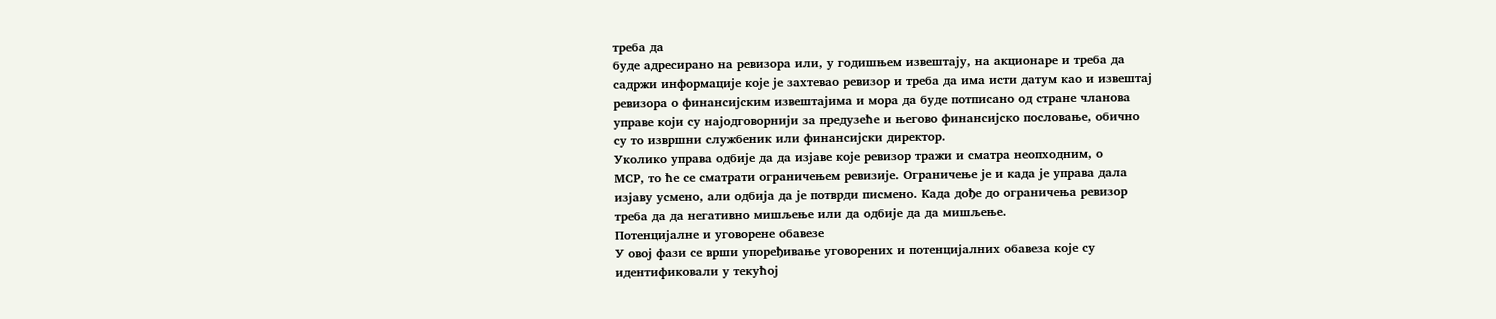треба да
буде адресирано на ревизора или, у годишњем извештају, на акционаре и треба да
садржи информације које је захтевао ревизор и треба да има исти датум као и извештај
ревизора о финансијским извештајима и мора да буде потписано од стране чланова
управе који су најодговорнији за предузеће и његово финансијско пословање, обично
су то извршни службеник или финансијски директор.
Уколико управа одбије да да изјаве које ревизор тражи и сматра неопходним, о
МСР, то ће се сматрати ограничењем ревизије. Ограничење је и када је управа дала
изјаву усмено, али одбија да је потврди писмено. Када дође до ограничења ревизор
треба да да негативно мишљење или да одбије да да мишљење.
Потенцијалне и уговорене обавезе
У овој фази се врши упоређивање уговорених и потенцијалних обавеза које су
идентификовали у текућој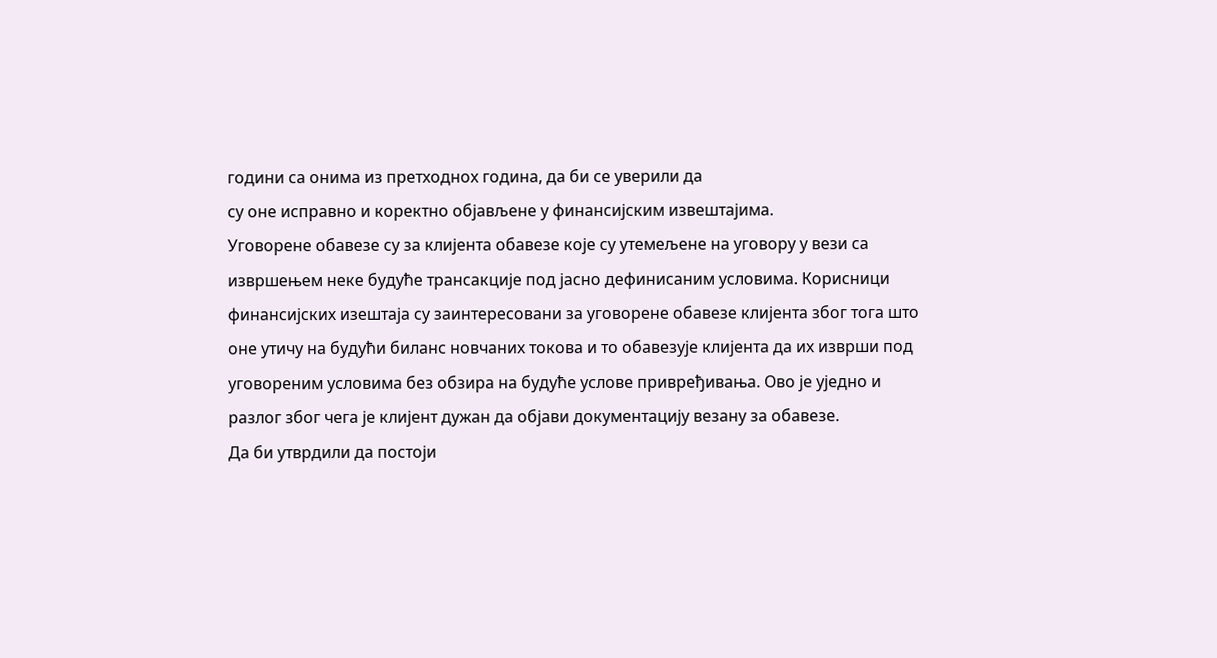години са онима из претходнох година, да би се уверили да
су оне исправно и коректно објављене у финансијским извештајима.
Уговорене обавезе су за клијента обавезе које су утемељене на уговору у вези са
извршењем неке будуће трансакције под јасно дефинисаним условима. Корисници
финансијских изештаја су заинтересовани за уговорене обавезе клијента због тога што
оне утичу на будући биланс новчаних токова и то обавезује клијента да их изврши под
уговореним условима без обзира на будуће услове привређивања. Ово је уједно и
разлог због чега је клијент дужан да објави документацију везану за обавезе.
Да би утврдили да постоји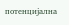потенцијална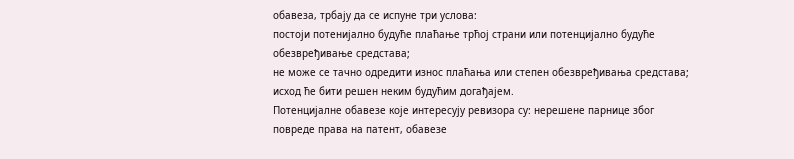обавеза, трбају да се испуне три услова:
постоји потенијално будуће плаћање трћој страни или потенцијално будуће
обезвређивање средстава;
не може се тачно одредити износ плаћања или степен обезвређивања средстава;
исход ће бити решен неким будућим догађајем.
Потенцијалне обавезе које интересују ревизора су: нерешене парнице због
повреде права на патент, обавезе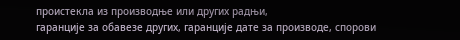проистекла из производње или других радњи,
гаранције за обавезе других, гаранције дате за производе, спорови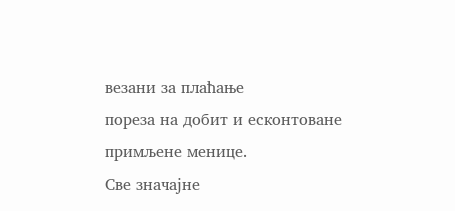везани за плаћање
пореза на добит и есконтоване примљене менице.
Све значајне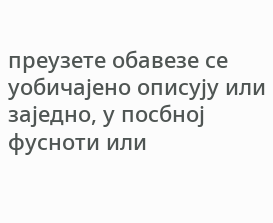преузете обавезе се уобичајено описују или заједно, у посбној
фусноти или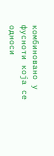комбиновано у фусноти која се односи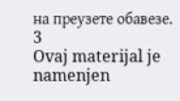на преузете обавезе.
3
Ovaj materijal je namenjen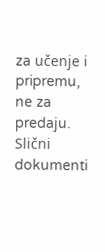za učenje i pripremu, ne za predaju.
Slični dokumenti